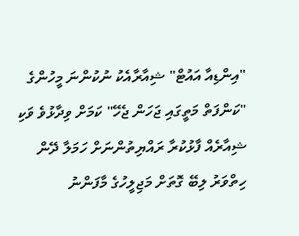"އިންޑިއާ އައުޓް" ޝިއާރާއެކު ނުކުންނަ މީހުންގެ "ކަންފަތް މަތީގައި ޖަހަން ޖެހޭ" ކަމަށް ވިދާޅުވެ ވަކި ޝިއާރެއް ފާޅުކުރާ ރައްޔިތުންނަށް ހަމަލާ ދޭން ހިތްވަރު ލިބޭ ގޮތަށް މަޖިލީހުގެ މާފަންނު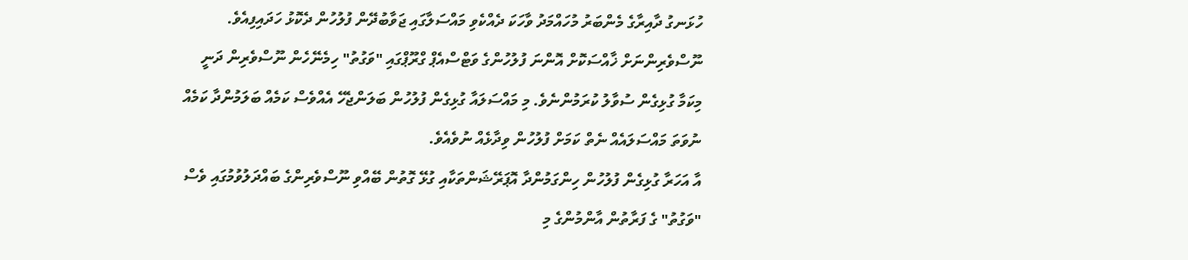ހުޅަނގު ދާއިރާގެ މެންބަރު މުހައްމަދު ވާހަކަ ދެއްކެވި މައްސަލާގައި ޖަވާބުދޭން ފުލުހުން ދެކޮޅު ހަދައިފިއެވެ.
ނޫސްވެރިންނަށް ޚާއްސަކޮށް އޮންނަ ފުލުހުންގެ ވަޓްސްއެޕް ގްރޫޕްގައި "ވަގުތު" ހިމެނޭހެން ނޫސްވެރިން ދަނީ މިކަމާ ގުޅިގެން ސުވާލު ކުރަމުންނެވެ. މި މައްސަލައާ ގުޅިގެން ފުލުހުން ބަލަންޖެހޭ އެއްވެސް ކަމެއް ބަލަމުންދާ ކަމެއް ނުވަތަ މައްސަލައެއް ނެތް ކަމަށް ފުލުހުން ވިދާޅެއް ނުވެއެވެ.
އާ އަހަރާ ގުޅިގެން ފުލުހުން ހިންގަމުންދާ އޮޕަރޭޝަންތަކާއި ގުޅޭ ގޮތުން ބޭއްވި ނޫސްވެރިންގެ ބައްދަލުވުމުގައި ވެސް "ވަގުތު" ގެ ފަރާތުން އާންމުންގެ މި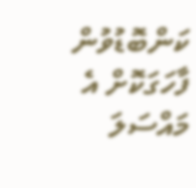ކަންބޮޑުވުން ފާހަގަކޮށް އެ މައްސަލަ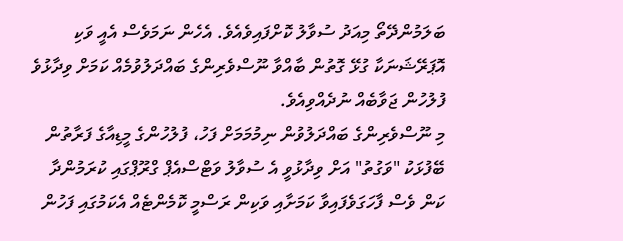ބަލަމުންދޭތޯ މިއަދު ސުވާލު ކޮށްފައިވެއެވެ. އެހެން ނަމަވެސް އެއީ ވަކި އޮޕަރޭޝަނަކާ ގުޅޭ ގޮތުން ބާއްވާ ނޫސްވެރިންގެ ބައްދަލުވުމެއް ކަމަށް ވިދާޅުވެ ފުލުހުން ޖަވާބެއް ނުދެއްވިއެވެ.
މި ނޫސްވެރިންގެ ބައްދަލުވުން ނިމުމަމަށް ފަހު، ފުލުހުންގެ މީޑިއާގެ ފަރާތުން ބޭފުޅަކު "ވަގުތު" އަށް ވިދާޅުވީ އެ ސުވާލު ވަޓްސްއެޕް ގްރޫޕްގައި ކުރަމުންދާ ކަން ވެސް ފާހަގަވެފައިވާ ކަމަށާއި ވަކިން ރަސްމީ ކޮމެންޓެއް އެކަމުގައި ފަހުން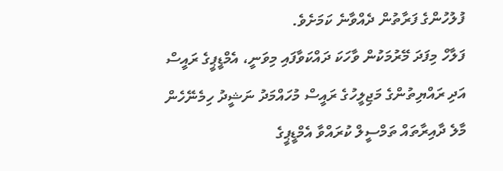ފުލުހުންގެ ފަރާތުން ދެއްވާނެ ކަމަށެވެ.
ފަލާހް މިފަދަ މޭރުމަކުން ވާހަކަ ދައްކަވާފައި މިވަނީ، އެމްޑީޕީގެ ރައީސް އަދި ރައްޔިތުންގެ މަޖިލީހުގެ ރައީސް މުހައްމަދު ނަޝީދު ހިމެނޭހެން މާލެ ދާއިރާތައް ތަމްސީލް ކުރައްވާ އެމްޑީޕީގެ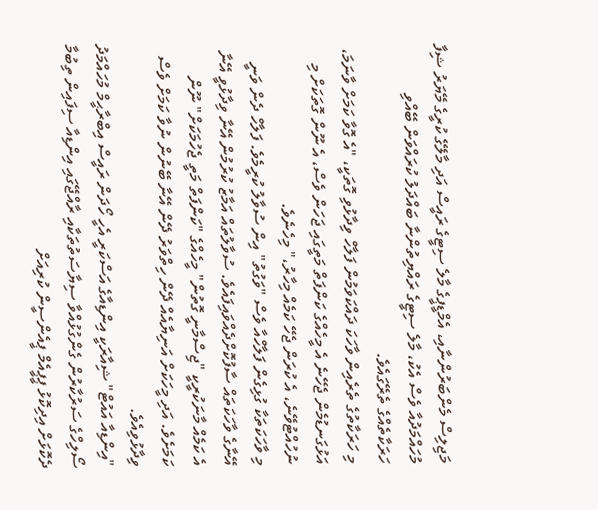މަޖިލިސް މެންބަރުންނާއި، އެމްޑީޕީގެ މާލެ ސިޓީގެ ރައީސް އަދި މާލޭގެ ކުރީގެ މޭޔަރު ޝިފާ މުހައްމަދުއާ ވެސް އެކު، މާލެ ސިޓީގެ ރައްޔިތުންނާ ބައްދަލު ކުރައްވަން ބޭއްވި ހަރަކާތެއްގެ ތެރޭގައެވެ.
މި ހަރަކާތުގެ ތެރެއިން ވާހަކަ ދައްކަވަމުން ފަލާހް ވިދާޅުވި ގޮތަކީ، "އެ ގޮވާ ކަމަށް ވާނަމަ، އަޅުގަނޑުމެން ޖެހޭނެ އެ މީހެއްގެ ކަންފަތް މަތީގައި ޖަހަން ވެސް، އެ ނޫން ގޮތަކަށް މި ނުހުއްޓުވޭނެ، އެ ކުރަން ޖެހޭ ކަމެއް މިހާރު،" މިހެނެވެ.
މި ވާހަކަތަކާ ގުޅިގެން ފަލާހްއާ ވެސް "ވަގުތު" އިން ސުވާލު ކުރީމެވެ. ފަލާހް ދެން ވަނީ އޭނާގެ ވާހަކަތައް ސާފުކޮށްދެއްވައިފައެވެ. ސުވާލުތައް އަމާޒު ކުރުމުން އޭނާ ވިދާޅުވީ އޭނާ އެ ކަމެއް މާނަކުރީކީ "ޖިސްމާނީ ގޮތުން" މީހެއްގެ "ކަންފަތް މަތީ ޖެހުމަކަށް" ނޫން ކަމަށެވެ. އަދި މީހަކަށް އަނިޔާއެއް ދޭން ހިތްވަރު ދޭން އޭނާ ބޭނުން ނުވާ ކަމަށް ވެސް ވިދާޅުވިއެވެ.
"އިންޑިއާ އައުޓް" ޝިއާރަކީ އިންޑިއާގެ އަސްކަރީ އެހީ ހޯދަން ރައީސް އިބްރާޙީމް މުހައްމަދު ސޯލިހްގެ ސަރުކާރުން ގެންގުޅުއްވާ ސިޔާސަތުތަކާއި ރާއްޖޭގައި އިންޑިއާ ސިފައިން ތިބުމާ ދެކޮޅަށް އިދިކޮޅު ޕީޕީއެމް ޕީއެންސީން ކުރިއަށް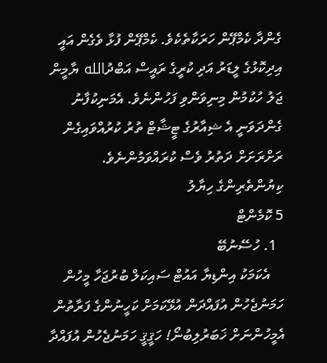ގެންދާ ކެމްޕޭން ހަރަކާތެކެވެ. ކެމްޕޭން ފުޅާ ވެގެން އައީ އިދިކޮޅުގެ ލީޑަރު އަދި ކުރީގެ ރައީސް އަބްދުالله ޔާމީން ޖަލު ހުކުމުން މިނިވަންވި ފަހުންނެވެ. އެމަނިކުފާނު ގެންދަވަނީ އެ ޝިއާރުގެ ޓީޝާޓް ތުރު ކުރުއްވައިގެން ރަށްރަށަށް ދަތުރު ވެސް ކުރައްވަމުންނެވެ.
ކިޔުންތެރިންގެ ހިޔާލު
5 ކޮމެންޓް
  1. ހުސޭނުބޭ
    އެކަމަކު އިންޑިޔާ އައުޓް ސައިކަލް ބުރުޖަހާ މީހުން ހަމަނުޖެހުން އުފައްދަން އުޅޭކަމަށް ކަހީނުންގެ ފަރާތުން އެމީހުންނަށް ޚަބަރުލިބުނޯ! ހަޤީޤީ ހަމަނުޖެހުން އުފައްދާ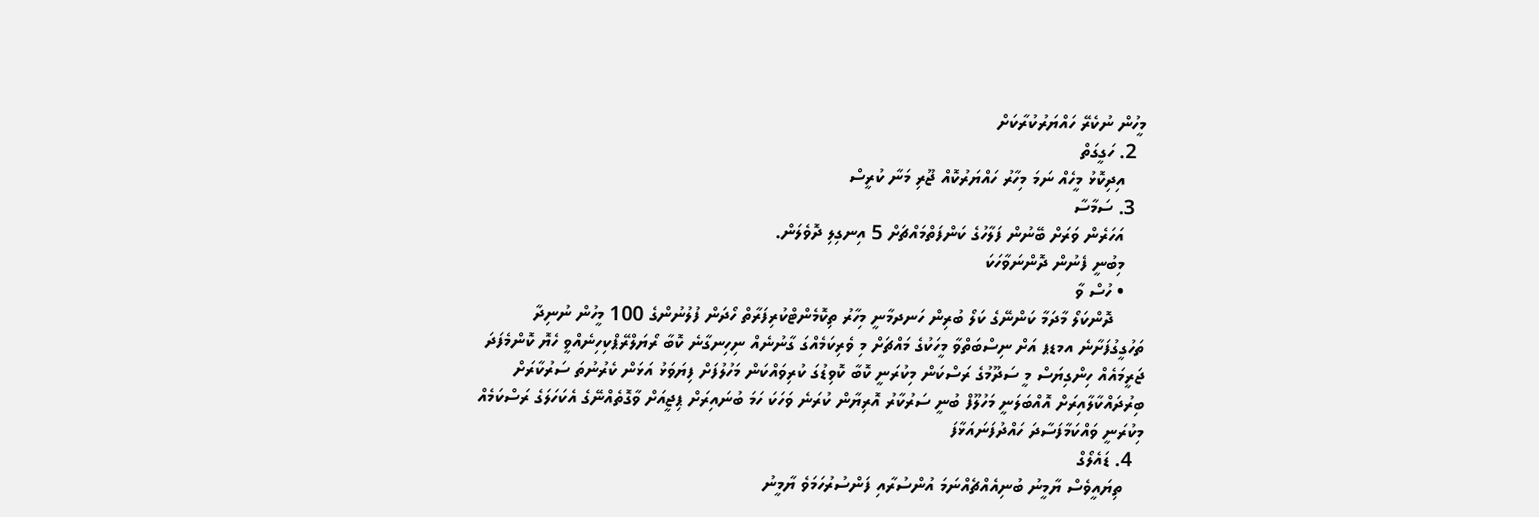މީހުން ނުކެރޭ ހައްޔަރުކުރާކަށް
  2. ހަގީގަތް
    އިދިކޮޅު މީހެއް ނަމަ މިހާރު ހައްޔަރުކޮއް ޖޫރި މަނާ ކުރީސް
  3. ސަމާސާ
    އަހަރެން ވަރަށް ބޭނުން ފަލާހުގެ ކަންފަތްމައްޗަށް 5 އިނގިލި ދޮވެލަން.
    މިބުނީ ފެނުން ދޮންނަވާހަކަ
    • ހުސް ވާ
      ދޮންކަލޯ މާދަމާ ކަންނޭގެ ކަލޯ ބުރިން ހަނދމާނީ މިހާރު ތިކޮމެންޓްކުރިފަރާތް ހޯދަން ފުލުނުންގެ 100 މީހުން ނުނިދާ ތަހުގީގުފަށާނެ އމޑޕ އަށް ނިސްބަތްވާ މީހަކުގެ މައްޗަށް މި ވެރިކަމެއްގަ ގާނުނެއް ނިހިނގާނެ ކޮބާ ރޯޔަލްރޭޕްކިހިނެއްވީ ހެޔޮ ކޮންމެފަދަ ޖަރީމައެއް ހިންގިޔަސް މީ ސަދޫމުގެ ރަސްކަން މިކުރަނީ ކޮބާ ކޮވިޑުގަ ކުރިވައްކަން މަހުލުފަށް ފިޔަވަޅު އަޅަން ކެރުނުތަ ސަރުކާރަށް ބިރުދައްކާލާއިރަށް އޮއްބަލަނީ މަހުލޫފް ބުނީ ސަރުކާރު އޮރިޔާން ކުރަނެ ވަހަކަ ހަމަ ބުނައިރަށް ޕިޖީއަށް ވާގޮތެއްނޭގެ އެކަހަލަގެ ރަސްކަމެއް މިކުރަނީ ވައްކަމާފަސާދަ ހައްދުފަނައަޅާފަ
  4. ޑައެލޯގް
    ތިޔައީވެސް ޔާމީނު ބުނިއެއްޗެއްނަމަ އުންސުރާއި ފަންސުރުހަމަވެ ޔާމީނު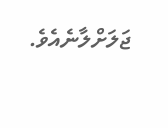ޖަލަށްލާނެއެވެ.